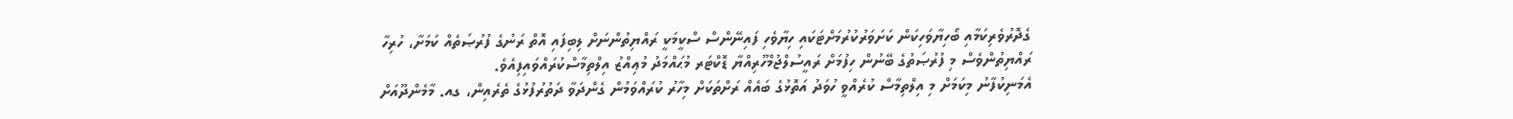ގެދޮރުވެރިކަމާއި ބޯހިޔާވަހިކަން ކަށަވަރުކުރުމަށްޓަކައި ހިޔާވެހި ފައިނޭންސް ސްކީމަކީ ރައްޔިތުންނަށް ލިބިފައި އޮތް ރަނުގެ ފުރުޞަތެއް ކަމަށާ، ހުރިހާ ރައްޔިތުންވެސް މި ފުރުޞަތުގެ ބޭނުން ހިފުމަށް ރައީސުލްޖުމްހޫރިއްޔާ ޑޮކްޓަރ މުޙައްމަދު މުޢިއްޒު އިލްތިމާސްކުރައްވައިފިއެވެ.
އެމަނިކުފާނު މިކަމަށް މި އިލްތިމާސް ކުރެއްވީ ހުވަދު އަތޮޅުގެ ބައެއް ރަށްތަކަށް މިހާރު ކުރައްވަމުން ގެންދަވާ ދަތުރުފުޅުގެ ތެރެއިން، ގއ. މާމެންދޫއަށް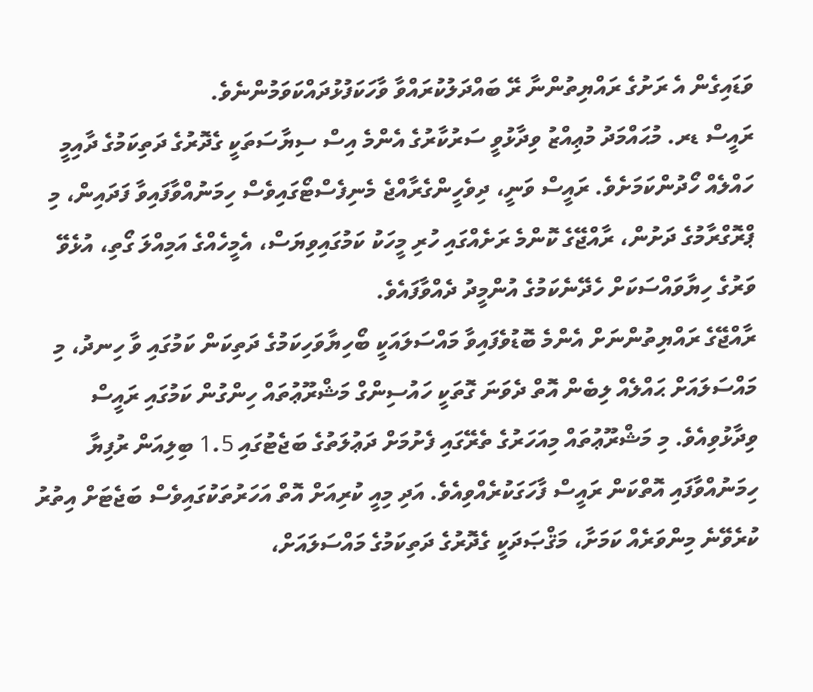ވަޑައިގެން އެ ރަށުގެ ރައްޔިތުންނާ ރޭ ބައްދަލުކުރައްވާ ވާހަކަފުޅުދައްކަވަމުންނެވެ.
ރައީސް ޑރ. މުޙައްމަދު މުޢިއްޒު ވިދާޅުވީ ސަރުކާރުގެ އެންމެ އިސް ސިޔާސަތަކީ ގެދޮރުގެ ދަތިކަމުގެ ދާއިމީ ހައްލެއް ހޯދުންކަމަށެވެ. ރައީސް ވަނީ، ދިވެހީންގެރާއްޖެ މެނިފެސްޓޯގައިވެސް ހިމަނުއްވާފައިވާ ފަދައިން، މި ޕްރޮގްރާމުގެ ދަށުން، ރާއްޖޭގެ ކޮންމެ ރަށެއްގައި ހުރި މީހަކު ކަމުގައިވިޔަސް، އެމީހެއްގެ އަމިއްލަ ގޯތި، އުޅެވޭ ވަރުގެ ހިޔާވައްސަކަށް ހެދޭނެކަމުގެ އުންމީދު ދެއްވާފައެވެ.
ރާއްޖޭގެ ރައްޔިތުންނަށް އެންމެ ބޮޑުވެފައިވާ މައްސަލައަކީ ބޯހިޔާވަހިކަމުގެ ދަތިކަން ކަމުގައި ވާ ހިނދު، މި މައްސަލައަށް ޙައްލެއް ލިބެން އޮތް ދެވަނަ ގޮތަކީ ހައުސިންގް މަޝްރޫޢުތައް ހިންގުން ކަމުގައި ރައީސް ވިދާޅުވިއެވެ. މި މަޝްރޫޢުތައް މިއަހަރުގެ ތެރޭގައި ފެށުމަށް ދަޢުލަތުގެ ބަޖެޓުގައި 1.5 ބިލިއަން ރުފިޔާ ހިމަނުއްވާފައި އޮތްކަން ރައީސް ފާހަގަކުރެއްވިއެވެ. އަދި މިއީ ކުރިއަށް އޮތް އަހަރުތަކުގައިވެސް ބަޖެޓަށް އިތުރު ކުރެވޭނެ މިންވަރެއް ކަމަށާ، މަޤްޞަދަކީ ގެދޮރުގެ ދަތިކަމުގެ މައްސަލައަށް،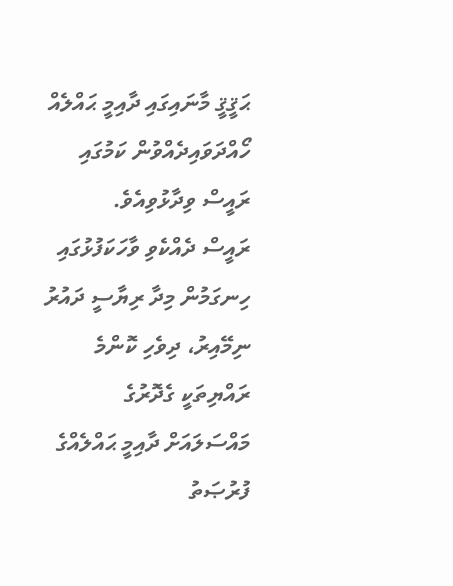ޙަޤީޤީ މާނައިގައި ދާއިމީ ޙައްލެއް ހޯއްދަވައިދެއްވުން ކަމުގައި ރައީސް ވިދާޅުވިއެވެ.
ރައީސް ދެއްކެވި ވާހަކަފުޅުގައި ހިނގަމުން މިދާ ރިޔާސީ ދައުރު ނިމޭއިރު، ދިވެހި ކޮންމެ ރައްޔިތަކީ ގެދޮރުގެ މައްސަލައަށް ދާއިމީ ޙައްލެއްގެ ފުރުޞަތު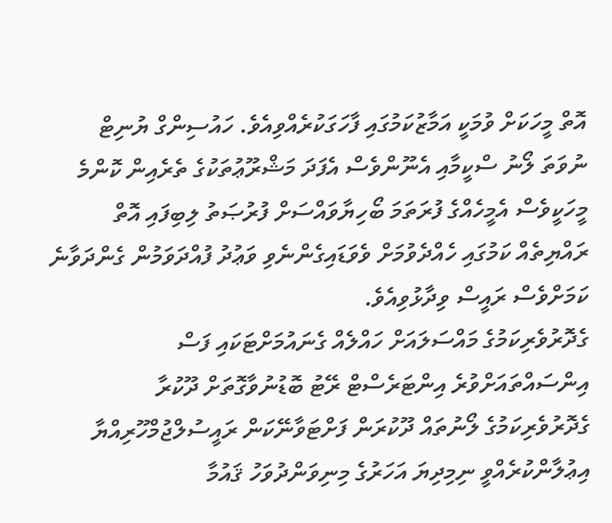އޮތް މީހަކަށް ވުމަކީ އަމާޒުކަމުގައި ފާހަގަކުރެއްވިއެވެ. ހައުސިންގް ޔުނިޓް ނުވަތަ ލޯނު ސްކީމާއި އެނޫންވެސް އެފަދަ މަޝްރޫޢުތަކުގެ ތެރެއިން ކޮންމެ މީހަކީވެސް އެމީހެއްގެ ފުރަތަމަ ބޯހިޔާވައްސަށް ފުރުޞަތު ލިބިފައި އޮތް ރައްޔިތެއް ކަމުގައި ހެއްދެވުމަށް ވެވަޑައިގެންނެވި ވަޢުދު ފުއްދަވަމުން ގެންދަވާނެ ކަމަށްވެސް ރައީސް ވިދާޅުވިއެވެ.
ގެދޮރުވެރިކަމުގެ މައްސަލައަށް ހައްލެއް ގެނައުމަށްޓަކައި ފަސް އިންސައްތައަށްވުރެ އިންޓަރެސްޓް ރޭޓު ބޮޑުނުވާގޮތަށް ދޫކުރާ ގެދޮރުވެރިކަމުގެ ލޯނުތައް ދޫކުރަން ފަށްޓަވާނޭކަން ރައީސުލްޖުމްހޫރިއްޔާ އިޢުލާންކުރެއްވީ ނިމިދިޔަ އަހަރުގެ މިނިވަންދުވަހު ޤައުމާ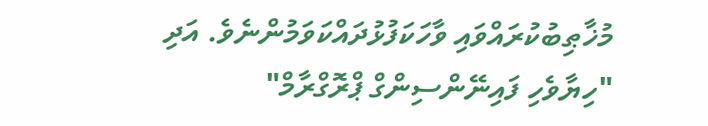މުޚާޠިބުކުރައްވައި ވާހަކަފުޅުދައްކަވަމުންނެވެ. އަދި "ހިޔާވެހި ފައިނޭންސިންގް ޕްރޮގްރާމް"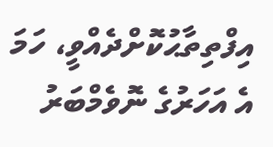އިފްތިތާޙުކޮށްދެއްވީ، ހަމަ އެ އަހަރުގެ ނޮވެމްބަރު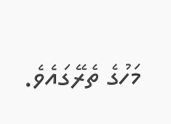މަހުގެ ތެރޭގައެވެ.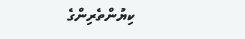ކިޔުންތެރިންގެ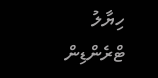ހިޔާލު
ޓްރެންޑިން